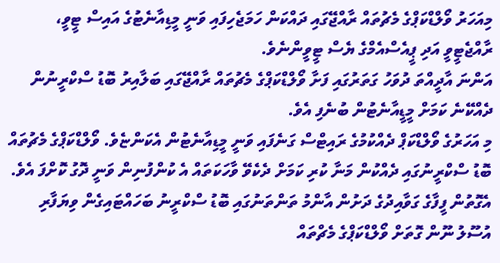މިއަހަރު ވޯލްޑްކަޕްގެ މެޗުތައް ރާއްޖޭގައި ދައްކަން ހަމަޖެހިފައި ވަނީ މީޑިއާނެޓުގެ އައިސް ޓީވީ، ރާއްޖެޓީވީ އަދި ޕީއެސްއެމްގެ ޔެސް ޓީވީންނެވެ.
އަންނަ އާދީއްތަ ދުވަހު ގަތަރުގައި ފަށާ ވޯލްޑްކަޕްގެ މެޗުތައް ރާއްޖޭގައި ބަލާއިރު ބޮޑު ސްކްރީނުން ދެއްކޭނެ ކަމަށް މީޑީއާނެޓުން ބުނެފި އެވެ.
މި އަހަރުގެ ވޯލްޑްކަޕް ދެއްކުމުގެ ރައިޓްސް ގަނެފައި ވަނީ މީޑިއާނެޓުން އެކަންޏެވެ. ވޯލްޑްކަޕްގެ މެޗުތައް ބޮޑު ސްކްރީނުގައި ދެއްކުން މަނާ ކުރި ކަމަށް ދެކެވޭ ވާހަކަތައް އެ ކުންފުނިން ވަނީ ދޮގު ކޮށްފަ އެވެ.
އެގޮތުން ފީފާގެ ގަވާއިދުގެ ދަށުން އާންމު ތަންތަނުގައި ބޮޑު ސްކްރީނު ބަހައްޓައިގެން ވިޔަފާރި އުސޫލު ނޫން ގޮތަށް ވޯލްޑްކަޕްގެ މެޗްތައް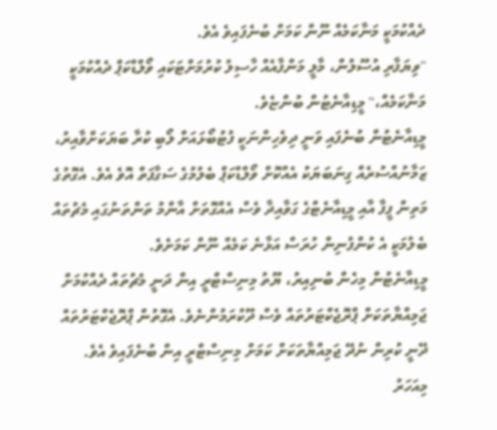ދެއްކުމަކީ މަނާކަމެއް ނޫން ކަމަށް ބުނެފައިވެ އެވެ.
"ވިޔަފާރި އުސޫލުން، މާލީ މަންފާއެއް ހާސިލު ކުރުމަށްޓަކައި ވޯލްޑްކަޕް ދެއްކުމަކީ މަނާކަމެއް،" މީޑިއާނެޓުން ބުންޏެވެ.
މީޑިއާނެޓުން ބުނެފައި ވަނީ ދިވެހިންނަކީ ފުޓުބޯޅައަށް ލޯބި ކުރާ ބަޔަކަށްވާއިރު، ޒަމާނުއްސުރެއް ގިނަބަޔަކު އެއްކޮށް ވޯލްޑްކަޕް ބެލުމުގެ ސަގާފަތް އޮވެ އެވެ. އެގޮތުގެ މަތިން ފީފާ އާއި މީޑިއާނެޓްގެ ގަވާއިދާ ވެސް އެއްގޮތަށް އާންމު ތަންތަނުގައި މެޗުތައް ބެލުމަކީ އެ ކުންފުނިން ހުރަސް އަޅާނެ ކަމެއް ނޫން ކަމަށެވެ.
މީޑިއާނެޓުން މިހެން ބުނިއިރު، ޔޫތު މިނިސްޓްރީ އިން ދަނީ މެޗުތައް ދެއްކުމަށް ޖަމިއްޔާތަކަށް ޕްރޮޖެކްޓަރުތައް ވެސް ދޫކުރަމުންނެވެ. އެގޮތުން ޕްރޮޖެކްޓަރުތައް ދޭނީ ކުރިން ނުދޭ ޖަމިއްޔާތަކަށް ކަމަށް މިނިސްޓްރީ އިން ބުނެފައިވެ އެވެ.
މިއަހަރު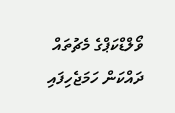ވޯލްޑްކަޕްގެ މެޗުތައް ދައްކަން ހަމަޖެހިފައި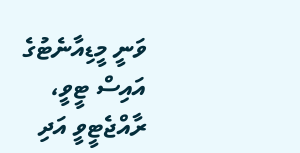ވަނީ މީޑިއާނެޓުގެ އައިސް ޓީވީ، ރާއްޖެޓީވީ އަދި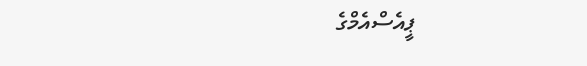ޕީއެސްއެމްގެ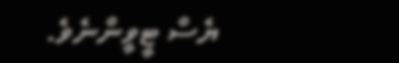ޔެސް ޓީވީންނެވެ.